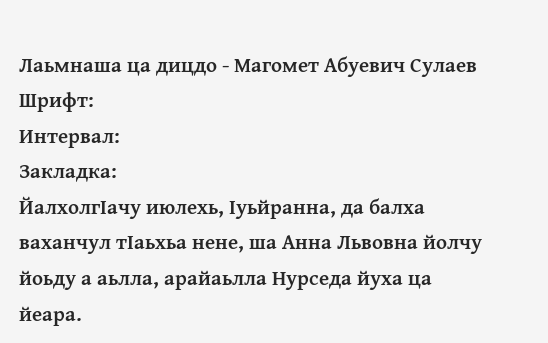Лаьмнаша ца дицдо - Магомет Абуевич Сулаев
Шрифт:
Интервал:
Закладка:
ЙалхолгIачу июлехь, Iуьйранна, да балха ваханчул тIаьхьа нене, ша Анна Львовна йолчу йоьду а аьлла, арайаьлла Нурседа йуха ца йеара.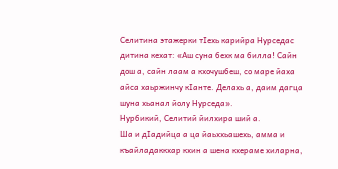Селитина этажерки тIехь карийра Нурседас дитина кехат: «Аш суна бехк ма билла! Сайн дош а, сайн лаам а кхочушбеш, со маре йаха айса хаьржинчу кIанте. Делахь а, даим дагца шуна хьанал йолу Нурседа».
Нурбикий, Селитий йилхира ший а.
Ша и дIадийца а ца йаьххьашехь, амма и къайладаккхар кхин а шена кхераме хиларна,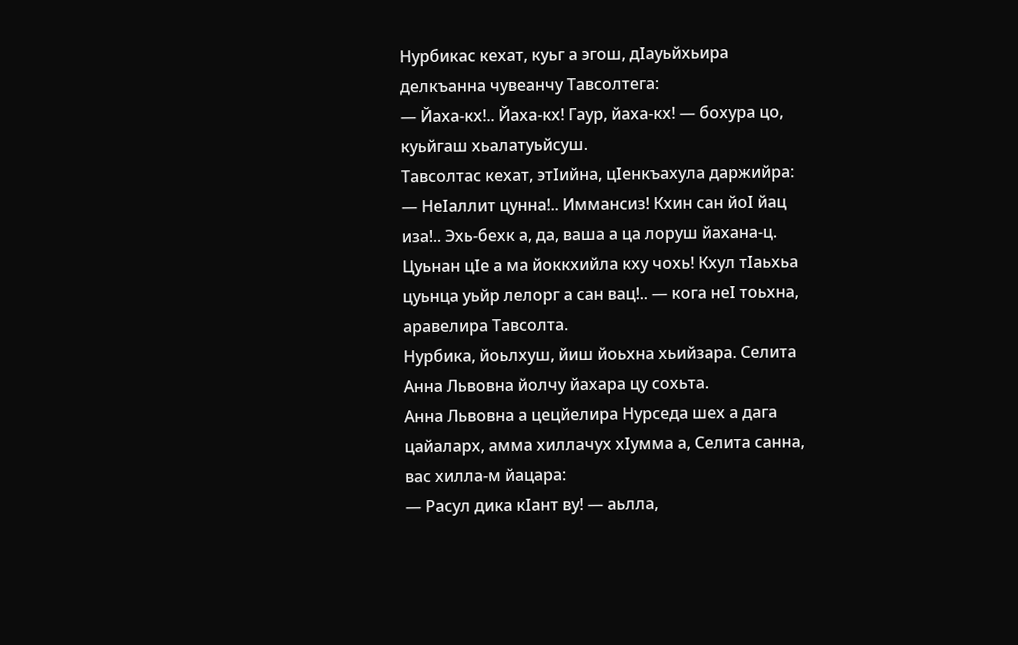Нурбикас кехат, куьг а эгош, дIауьйхьира делкъанна чувеанчу Тавсолтега:
— Йаха-кх!.. Йаха-кх! Гаур, йаха-кх! — бохура цо, куьйгаш хьалатуьйсуш.
Тавсолтас кехат, этIийна, цIенкъахула даржийра:
— НеIаллит цунна!.. Иммансиз! Кхин сан йоI йац иза!.. Эхь-бехк а, да, ваша а ца лоруш йахана-ц. Цуьнан цIе а ма йоккхийла кху чохь! Кхул тIаьхьа цуьнца уьйр лелорг а сан вац!.. — кога неI тоьхна, аравелира Тавсолта.
Нурбика, йоьлхуш, йиш йоьхна хьийзара. Селита Анна Львовна йолчу йахара цу сохьта.
Анна Львовна а цецйелира Нурседа шех а дага цайаларх, амма хиллачух хIумма а, Селита санна, вас хилла-м йацара:
— Расул дика кIант ву! — аьлла,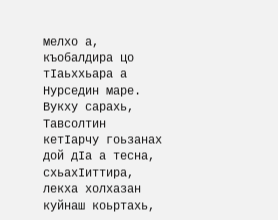мелхо а, къобалдира цо тIаьххьара а Нурседин маре.
Вукху сарахь, Тавсолтин кетIарчу гоьзанах дой дIа а тесна, схьахIиттира, лекха холхазан куйнаш коьртахь,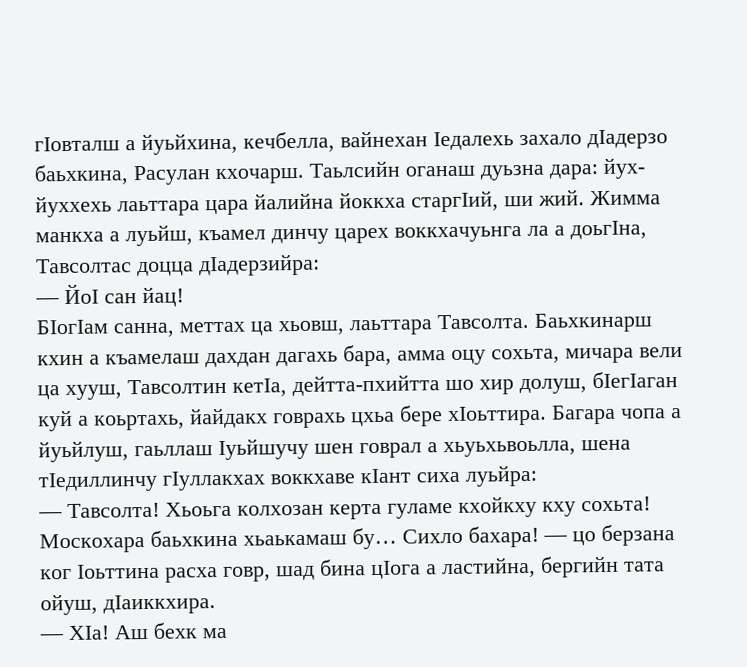гIовталш а йуьйхина, кечбелла, вайнехан Iедалехь захало дIадерзо баьхкина, Расулан кхочарш. Таьлсийн оганаш дуьзна дара: йух-йуххехь лаьттара цара йалийна йоккха старгIий, ши жий. Жимма манкха а луьйш, къамел динчу царех воккхачуьнга ла а доьгIна, Тавсолтас доцца дIадерзийра:
— ЙоI сан йац!
БIогIам санна, меттах ца хьовш, лаьттара Тавсолта. Баьхкинарш кхин а къамелаш дахдан дагахь бара, амма оцу сохьта, мичара вели ца хууш, Тавсолтин кетIа, дейтта-пхийтта шо хир долуш, бIегIаган куй а коьртахь, йайдакх говрахь цхьа бере хIоьттира. Багара чопа а йуьйлуш, гаьллаш Iуьйшучу шен говрал а хьуьхьвоьлла, шена тIедиллинчу гIуллакхах воккхаве кIант сиха луьйра:
— Тавсолта! Хьоьга колхозан керта гуламе кхойкху кху сохьта! Москохара баьхкина хьаькамаш бу… Сихло бахара! — цо берзана ког Iоьттина расха говр, шад бина цIога а ластийна, бергийн тата ойуш, дIаиккхира.
— ХIа! Аш бехк ма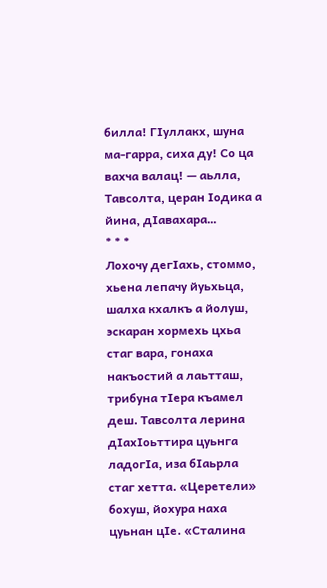билла! ГIуллакх, шуна ма-гарра, сиха ду! Со ца вахча валац! — аьлла, Тавсолта, церан Iодика а йина, дIавахара…
* * *
Лохочу дегIахь, стоммо, хьена лепачу йуьхьца, шалха кхалкъ а йолуш, эскаран хормехь цхьа стаг вара, гонаха накъостий а лаьтташ, трибуна тIера къамел деш. Тавсолта лерина дIахIоьттира цуьнга ладогIа, иза бIаьрла стаг хетта. «Церетели» бохуш, йохура наха цуьнан цIе. «Сталина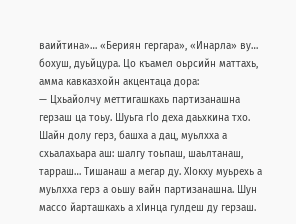ваийтина»… «Бериян гергара», «Инарла» ву… бохуш, дуьйцура. Цо къамел оьрсийн маттахь, амма кавказхойн акцентаца дора:
— Цхьайолчу меттигашкахь партизанашна герзаш ца тоьу. Шуьга гlo деха даьхкина тхо. Шайн долу герз, башха а дац, муьлхха а схьалахьара аш: шалгу тоьпаш, шаьлтанаш, тарраш… Тишанаш а мегар ду. ХIокху муьрехь а муьлхха герз а оьшу вайн партизанашна. Шун массо йарташкахь а хIинца гулдеш ду герзаш.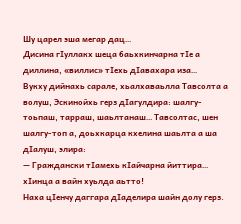Шу царел эша мегар дац…
Дисина гIуллакх шеца баьхкинчарна тIе а диллина, «виллис» тIехь дIавахара иза…
Вукху дийнахь сарале, хьалхаваьлла Тавсолта а волуш, Эскинойхь герз дIагулдира: шалгу-тоьпаш, тарраш, шаьлтанаш… Тавсолтас, шен шалгу-топ а, доьхкарца кхелина шаьлта а ша дIалуш, элира:
— Граждански тIамехь кIайчарна йиттира… хIинца а вайн хуьлда аьтто!
Наха цIенчу даггара дIаделира шайн долу герз.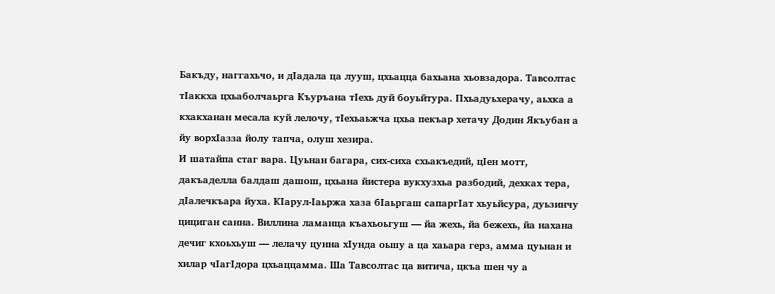Бакъду, наггахьчо, и дIадала ца лууш, цхьацца бахьана хьовзадора. Тавсолтас тIаккха цхьаболчаьрга Къуръана тIехь дуй боуьйтура. Пхьадуьхерачу, аьхка а кхакханан месала куй лелочу, тIехьаьжча цхьа пекъар хетачу Додин Якъубан а йу ворхIазза йолу тапча, олуш хезира.
И шатайпа стаг вара. Цуьнан багара, сих-сиха схьакъедий, цIен мотт, дакъаделла балдаш дашош, цхьана йистера вукхузхьа разбодий, дехках тера, дIалечкъара йуха. КIарул-Iаьржа хаза бIаьргаш сапаргIат хьуьйсура, дуьзинчу цициган санна. Виллина ламанца къахьоьгуш — йа жехь, йа бежехь, йа нахана дечиг кхоьхьуш — лелачу цунна хIунда оьшу а ца хаьара герз, амма цуьнан и хилар чIагIдора цхьаццамма. Ша Тавсолтас ца витича, цкъа шен чу а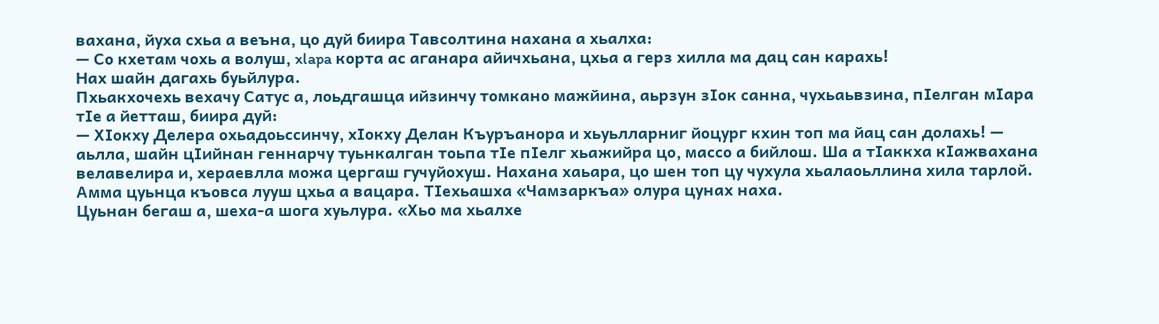вахана, йуха схьа а веъна, цо дуй биира Тавсолтина нахана а хьалха:
— Со кхетам чохь а волуш, xlapa корта ас аганара айичхьана, цхьа а герз хилла ма дац сан карахь!
Нах шайн дагахь буьйлура.
Пхьакхочехь вехачу Сатус а, лоьдгашца ийзинчу томкано мажйина, аьрзун зIок санна, чухьаьвзина, пIелган мIара тIе а йетташ, биира дуй:
— ХIокху Делера охьадоьссинчу, хIокху Делан Къуръанора и хьуьлларниг йоцург кхин топ ма йац сан долахь! — аьлла, шайн цIийнан геннарчу туьнкалган тоьпа тIе пIелг хьажийра цо, массо а бийлош. Ша а тIаккха кIажвахана велавелира и, хераевлла можа цергаш гучуйохуш. Нахана хаьара, цо шен топ цу чухула хьалаоьллина хила тарлой.
Амма цуьнца къовса лууш цхьа а вацара. ТIехьашха «Чамзаркъа» олура цунах наха.
Цуьнан бегаш а, шеха-а шога хуьлура. «Хьо ма хьалхе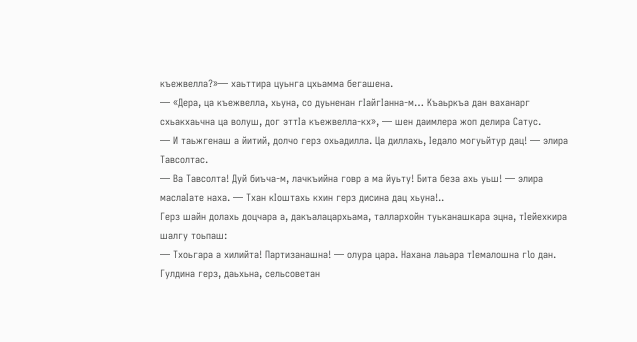къежвелла?»— хаьттира цуьнга цхьамма бегашена.
— «Дера, ца къежвелла, хьуна, со дуьненан гIайгIанна-м… Къаьркъа дан ваханарг схьакхаьчна ца волуш, дог эттIа къежвелла-кх», — шен даимлера жоп делира Сатус.
— И таьжгенаш а йитий, долчо герз охьадилла. Ца диллахь, Iедало могуьйтур дац! — элира Тавсолтас.
— Ва Тавсолта! Дуй биъча-м, лачкъийна говр а ма йуьту! Бита беза ахь уьш! — элира маслаIате наха. — Тхан кIоштахь кхин герз дисина дац хьуна!..
Герз шайн долахь доцчара а, дакъалацархьама, таллархойн туьканашкара эцна, тIейехкира шалгу тоьпаш:
— Тхоьгара а хилийта! Партизанашна! — олура цара. Нахана лаьара тIемалошна гlo дан.
Гулдина герз, даьхьна, сельсоветан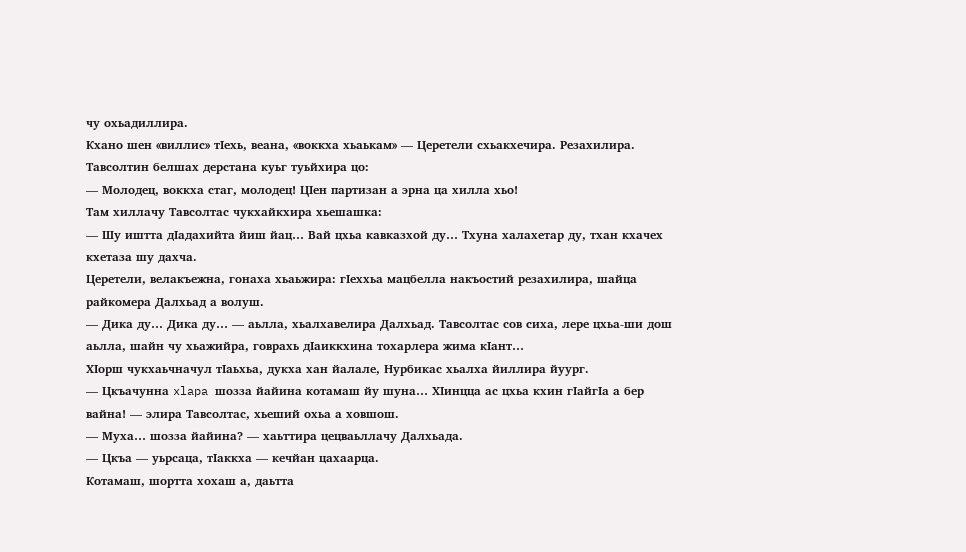чу охьадиллира.
Кхано шен «виллис» тIехь, веана, «воккха хьаькам» — Церетели схьакхечира. Резахилира. Тавсолтин белшах дерстана куьг туьйхира цо:
— Молодец, воккха стаг, молодец! ЦIен партизан а эрна ца хилла хьо!
Там хиллачу Тавсолтас чукхайкхира хьешашка:
— Шу иштта дIадахийта йиш йац… Вай цхьа кавказхой ду… Тхуна халахетар ду, тхан кхачех кхетаза шу дахча.
Церетели, велакъежна, гонаха хьаьжира: гIеххьа мацбелла накъостий резахилира, шайца райкомера Далхьад а волуш.
— Дика ду… Дика ду… — аьлла, хьалхавелира Далхьад. Тавсолтас сов сиха, лере цхьа-ши дош аьлла, шайн чу хьажийра, говрахь дIаиккхина тохарлера жима кIант…
ХIорш чукхаьчначул тIаьхьа, дукха хан йалале, Нурбикас хьалха йиллира йуург.
— Цкъачунна xlapa шозза йайина котамаш йу шуна… ХIинцца ас цхьа кхин гIайгIа а бер вайна! — элира Тавсолтас, хьеший охьа а ховшош.
— Муха… шозза йайина? — хаьттира цецваьллачу Далхьада.
— Цкъа — уьрсаца, тIаккха — кечйан цахаарца.
Котамаш, шортта хохаш а, даьтта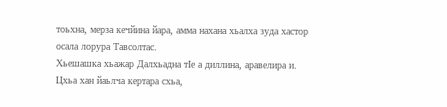тоьхна, мерза кечйина йара, амма нахана хьалха зуда хастор осала лорура Тавсолтас.
Хьешашка хьажар Далхьадна тIе а диллина, аравелира и. Цхьа хан йаьлча кертара схьа,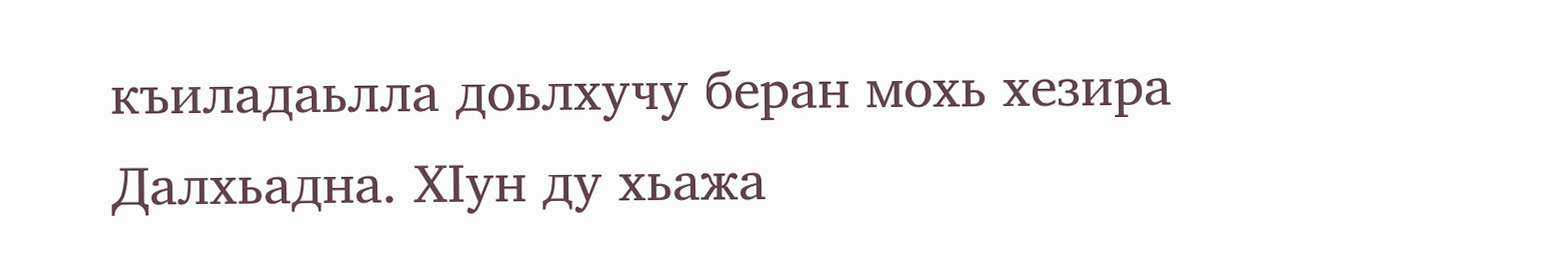къиладаьлла доьлхучу беран мохь хезира Далхьадна. ХIун ду хьажа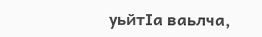уьйтIа ваьлча,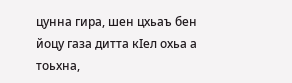цунна гира, шен цхьаъ бен йоцу газа дитта кIел охьа а тоьхна,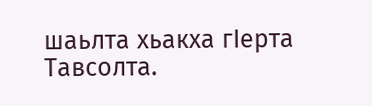шаьлта хьакха гIерта Тавсолта.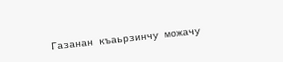Газанан къаьрзинчу можачу